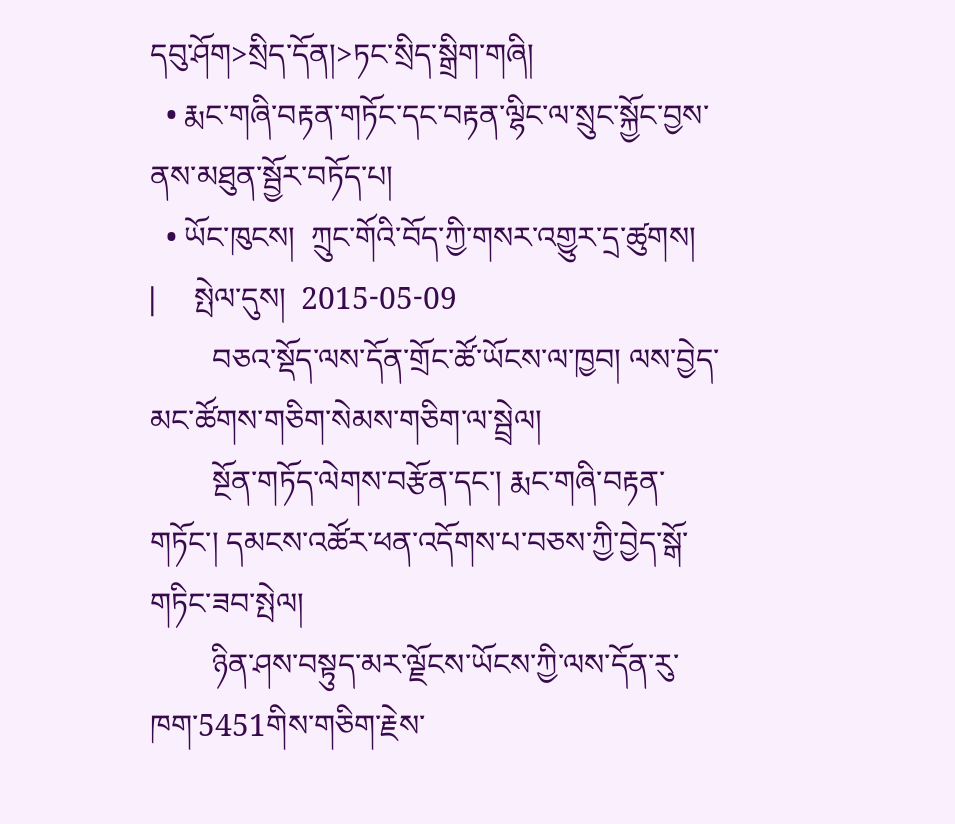དབུ་ཤོག>སྲིད་དོན།>ཏང་སྲིད་སྒྲིག་གཞི།
  • རྨང་གཞི་བརྟན་གཏོང་དང་བརྟན་ལྷིང་ལ་སྲུང་སྐྱོང་བྱས་ནས་མཐུན་སྦྱོར་བཏོད་པ།
  • ཡོང་ཁུངས།  ཀྲུང་གོའི་བོད་ཀྱི་གསར་འགྱུར་དྲ་ཚུགས།   |     སྤེལ་དུས།  2015-05-09
        བཅའ་སྡོད་ལས་དོན་གྲོང་ཚོ་ཡོངས་ལ་ཁྱབ། ལས་བྱེད་མང་ཚོགས་གཅིག་སེམས་གཅིག་ལ་སྦྲེལ།
        སྔོན་གཏོད་ལེགས་བརྩོན་དང་། རྨང་གཞི་བརྟན་གཏོང་། དམངས་འཚོར་ཕན་འདོགས་པ་བཅས་ཀྱི་བྱེད་སྒོ་གཏིང་ཟབ་སྤེལ།
        ཉིན་ཤས་བསྟུད་མར་ལྗོངས་ཡོངས་ཀྱི་ལས་དོན་རུ་ཁག་5451གིས་གཅིག་རྗེས་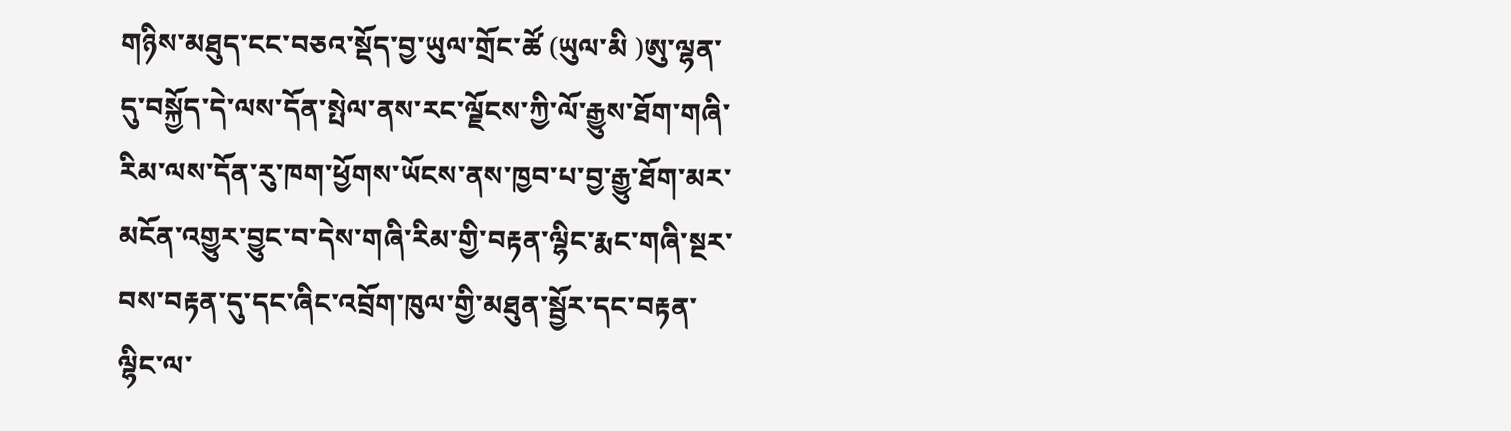གཉིས་མཐུད་ངང་བཅའ་སྡོད་བྱ་ཡུལ་གྲོང་ཚོ (ཡུལ་མི )ཨུ་ལྷན་དུ་བསྐྱོད་དེ་ལས་དོན་སྤེལ་ནས་རང་ལྗོངས་ཀྱི་ལོ་རྒྱུས་ཐོག་གཞི་རིམ་ལས་དོན་རུ་ཁག་ཕྱོགས་ཡོངས་ནས་ཁྱབ་པ་བྱ་རྒྱུ་ཐོག་མར་མངོན་འགྱུར་བྱུང་བ་དེས་གཞི་རིམ་གྱི་བརྟན་ལྷིང་རྨང་གཞི་སྔར་བས་བརྟན་དུ་དང་ཞིང་འབྲོག་ཁུལ་གྱི་མཐུན་སྦྱོར་དང་བརྟན་ལྷིང་ལ་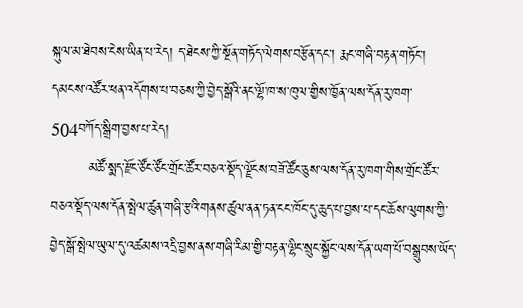སྐུལ་མ་ཐེབས་ངེས་ཡིན་པ་རེད། ད་ཐེངས་ཀྱི་སྔོན་གཏོད་ལེགས་བརྩོན་དང་། རྨང་གཞི་བརྟན་གཏོང་། དམངས་འཚོར་ཕན་འདོགས་པ་བཅས་ཀྱི་བྱེད་སྒོའི་ནང་ལྷོ་ཁ་ས་ཁུལ་གྱིས་ཁྱོན་ལས་དོན་རུ་ཁག་504བཀོད་སྒྲིག་བྱས་པ་རེད།
        མཚོ་སྨད་རྫོང་ཙོང་ཙོང་གྲོང་ཚོར་བཅའ་སྡོད་ལྗོངས་བཟོ་ཚོང་ཅུས་ལས་དོན་རུ་ཁག་གིས་གྲོང་ཚོར་བཅའ་སྡོད་ལས་དོན་སྤེལ་ཚུན་གཞི་རྩའི་གནས་ཚུལ་ནན་ཏན་ངང་ཁོང་དུ་ཆུད་པ་བྱས་པ་དང་ཆོས་ལུགས་ཀྱི་བྱེད་སྒོ་སྤེལ་ཡུལ་དུ་འཚམས་འདྲི་བྱས་ནས་གཞི་རིམ་གྱི་བརྟན་ལྷིང་སྲུང་སྐྱོང་ལས་དོན་ཡག་པོ་བསྒྲུབས་ཡོད་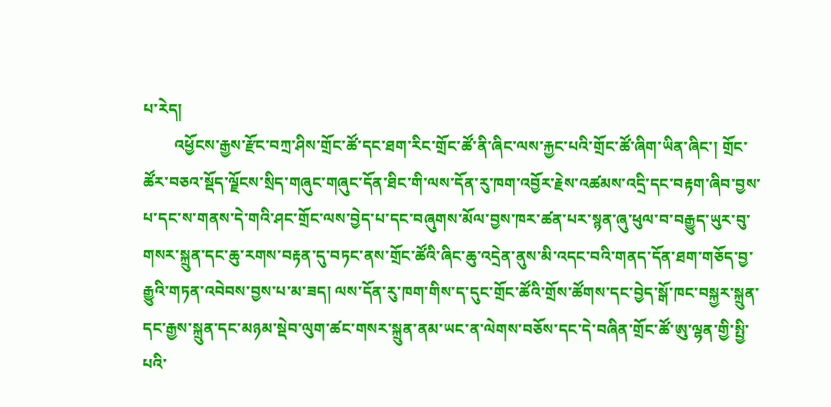པ་རེད།
        འཕྱོངས་རྒྱས་རྫོང་བཀྲ་ཤིས་གྲོང་ཚོ་དང་ཐག་རིང་གྲོང་ཚོ་ནི་ཞིང་ལས་རྐྱང་པའི་གྲོང་ཚོ་ཞིག་ཡིན་ཞིང་། གྲོང་ཚོར་བཅའ་སྡོད་ལྗོངས་སྲིད་གཞུང་གཞུང་དོན་ཐིང་གི་ལས་དོན་རུ་ཁག་འབྱོར་རྗེས་འཚམས་འདྲི་དང་བརྟག་ཞིབ་བྱས་པ་དང་ས་གནས་དེ་གའི་ཤང་གྲོང་ལས་བྱེད་པ་དང་བཞུགས་མོལ་བྱས་ཁར་ཚན་པར་སྙན་ཞུ་ཕུལ་བ་བརྒྱུད་ཡུར་བུ་གསར་སྐྲུན་དང་ཆུ་རགས་བརྟན་དུ་བཏང་ནས་གྲོང་ཚོའི་ཞིང་ཆུ་འདྲེན་ནུས་མི་འདང་བའི་གནད་དོན་ཐག་གཅོད་བྱ་རྒྱུའི་གཏན་འབེབས་བྱས་པ་མ་ཟད། ལས་དོན་རུ་ཁག་གིས་ད་དུང་གྲོང་ཚོའི་གྲོས་ཚོགས་དང་བྱེད་སྒོ་ཁང་བསྐྱར་སྐྲུན་དང་རྒྱས་སྐྲུན་དང་མཉམ་སྡེབ་ལུག་ཚང་གསར་སྐྲུན་ནམ་ཡང་ན་ལེགས་བཅོས་དང་དེ་བཞིན་གྲོང་ཚོ་ཨུ་ལྷན་གྱི་སྤྱི་པའི་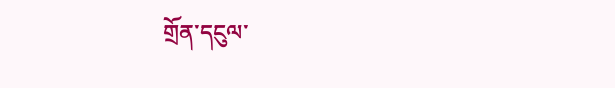གྲོན་དངུལ་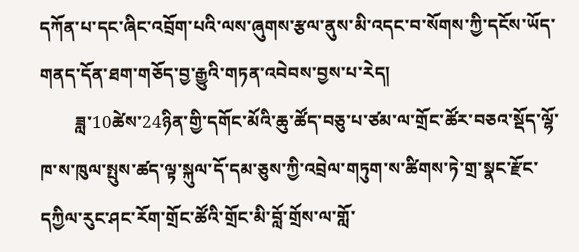དཀོན་པ་དང་ཞིང་འབྲོག་པའི་ལས་ཞུགས་རྩལ་ནུས་མི་འདང་བ་སོགས་ཀྱི་དངོས་ཡོད་གནད་དོན་ཐག་གཅོད་བྱ་རྒྱུའི་གཏན་འབེབས་བྱས་པ་རེད།
        ཟླ་10ཚེས་24ཉིན་གྱི་དགོང་མོའི་ཆུ་ཚོད་བཅུ་པ་ཙམ་ལ་གྲོང་ཚོར་བཅའ་སྡོད་ལྷོ་ཁ་ས་ཁུལ་སྤུས་ཚད་ལྟ་སྐུལ་དོ་དམ་ཅུས་ཀྱི་འབྲེལ་གཏུག་ས་ཚིགས་ཏེ་གྲ་སྣང་རྫོང་དཀྱིལ་རུང་ཤང་རོག་གྲོང་ཚོའི་གྲོང་མི་བློ་གྲོས་ལ་གློ་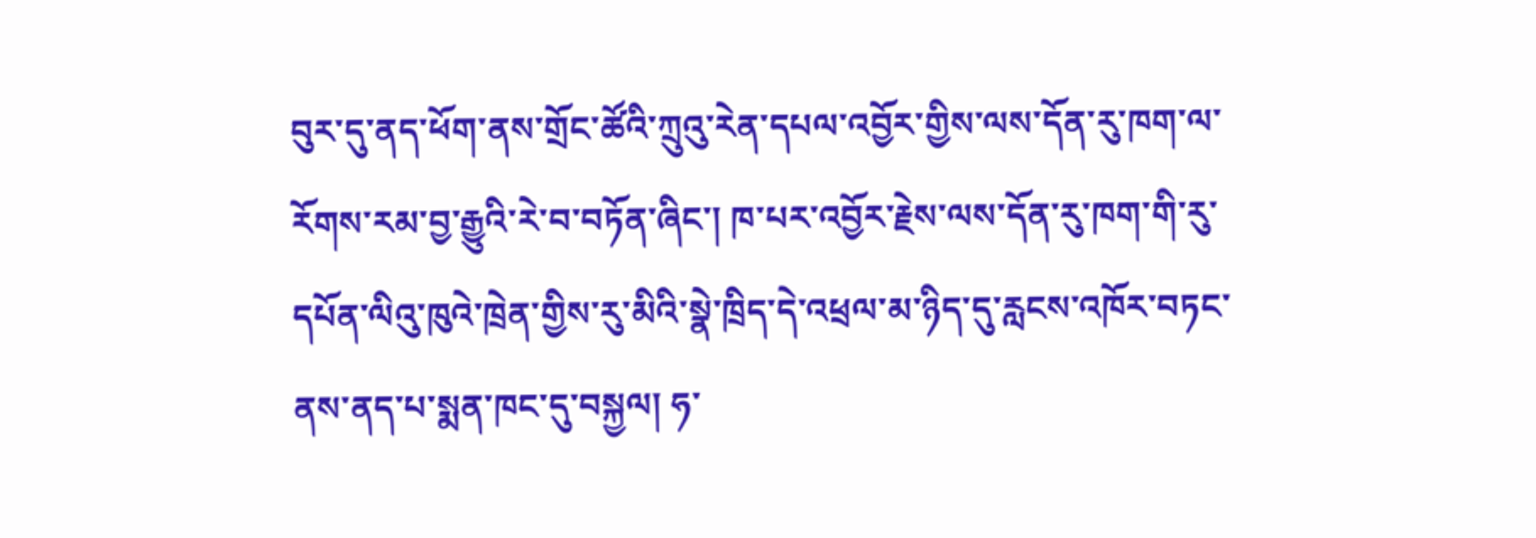བུར་དུ་ནད་ཕོག་ནས་གྲོང་ཚོའི་ཀྲུའུ་རེན་དཔལ་འབྱོར་གྱིས་ལས་དོན་རུ་ཁག་ལ་རོགས་རམ་བྱ་རྒྱུའི་རེ་བ་བཏོན་ཞིང་། ཁ་པར་འབྱོར་རྗེས་ལས་དོན་རུ་ཁག་གི་རུ་དཔོན་ལིའུ་ཁུའེ་ཁྲེན་གྱིས་རུ་མིའི་སྣེ་ཁྲིད་དེ་འཕྲལ་མ་ཉིད་དུ་རླངས་འཁོར་བཏང་ནས་ནད་པ་སྨན་ཁང་དུ་བསྐྱལ། ཧ་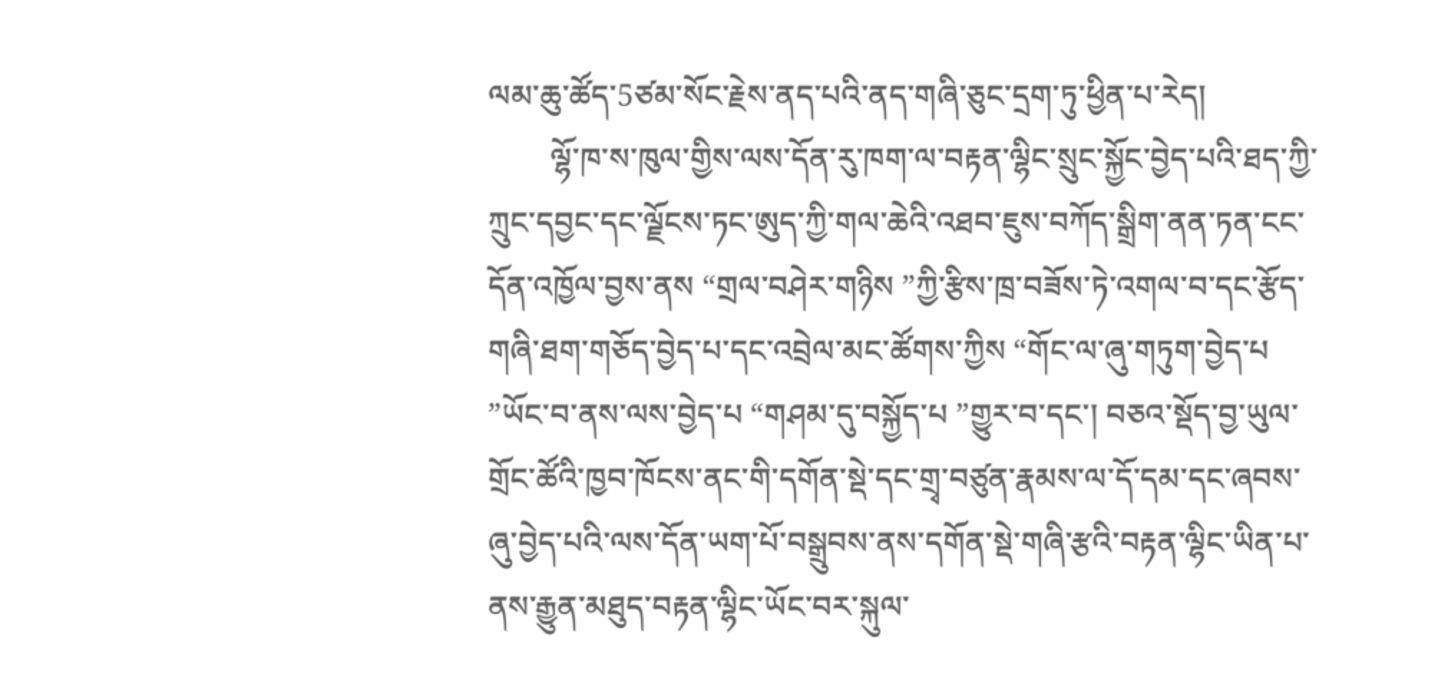ལམ་ཆུ་ཚོད་5ཙམ་སོང་རྗེས་ནད་པའི་ནད་གཞི་ཅུང་དྲག་ཏུ་ཕྱིན་པ་རེད།
        ལྷོ་ཁ་ས་ཁུལ་གྱིས་ལས་དོན་རུ་ཁག་ལ་བརྟན་ལྷིང་སྲུང་སྐྱོང་བྱེད་པའི་ཐད་ཀྱི་ཀྲུང་དབྱང་དང་ལྗོངས་ཏང་ཨུད་ཀྱི་གལ་ཆེའི་འཐབ་ཇུས་བཀོད་སྒྲིག་ནན་ཏན་ངང་དོན་འཁྱོལ་བྱས་ནས “གྲལ་བཤེར་གཉིས ”ཀྱི་རྩིས་ཁྲ་བཟོས་ཏེ་འགལ་བ་དང་རྩོད་གཞི་ཐག་གཅོད་བྱེད་པ་དང་འབྲེལ་མང་ཚོགས་ཀྱིས “གོང་ལ་ཞུ་གཏུག་བྱེད་པ ”ཡོང་བ་ནས་ལས་བྱེད་པ “གཤམ་དུ་བསྐྱོད་པ ”གྱུར་བ་དང་། བཅའ་སྡོད་བྱ་ཡུལ་གྲོང་ཚོའི་ཁྱབ་ཁོངས་ནང་གི་དགོན་སྡེ་དང་གྲྭ་བཙུན་རྣམས་ལ་དོ་དམ་དང་ཞབས་ཞུ་བྱེད་པའི་ལས་དོན་ཡག་པོ་བསྒྲུབས་ནས་དགོན་སྡེ་གཞི་རྩའི་བརྟན་ལྷིང་ཡིན་པ་ནས་རྒྱུན་མཐུད་བརྟན་ལྷིང་ཡོང་བར་སྐུལ་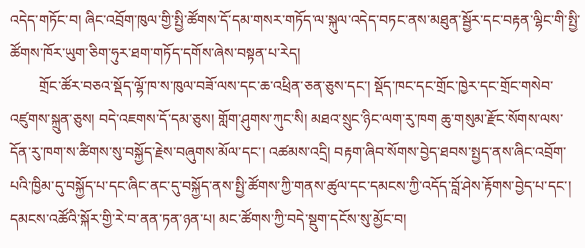འདེད་གཏོང་བ། ཞིང་འབྲོག་ཁུལ་གྱི་སྤྱི་ཚོགས་དོ་དམ་གསར་གཏོད་ལ་སྐུལ་འདེད་བཏང་ནས་མཐུན་སྦྱོར་དང་བརྟན་ལྷིང་གི་སྤྱི་ཚོགས་ཁོར་ཡུག་ཅིག་ཧུར་ཐག་གཏོད་དགོས་ཞེས་བསྟན་པ་རེད།
        གྲོང་ཚོར་བཅའ་སྡོད་ལྷོ་ཁ་ས་ཁུལ་བཟོ་ལས་དང་ཆ་འཕྲིན་ཅན་ཅུས་དང་། སྡོད་ཁང་དང་གྲོང་ཁྱེར་དང་གྲོང་གསེབ་འཛུགས་སྐྲུན་ཅུས། བདེ་འཇགས་དོ་དམ་ཅུས། གློག་ཤུགས་ཀུང་སི། མཐའ་སྲུང་ཉིང་ལག་རུ་ཁག ཆུ་གསུམ་རྫོང་སོགས་ལས་དོན་རུ་ཁག་ས་ཚིགས་སུ་བསྐྱོད་རྗེས་བཞུགས་མོལ་དང་། འཚམས་འདྲི། བརྟག་ཞིབ་སོགས་བྱེད་ཐབས་སྤྱད་ནས་ཞིང་འབྲོག་པའི་ཁྱིམ་དུ་བསྐྱོད་པ་དང་ཞིང་ནང་དུ་བསྐྱོད་ནས་སྤྱི་ཚོགས་ཀྱི་གནས་ཚུལ་དང་དམངས་ཀྱི་འདོད་བློ་ཤེས་རྟོགས་བྱེད་པ་དང་། དམངས་འཚོའི་སྐོར་གྱི་རེ་བ་ནན་ཏན་ཉན་པ། མང་ཚོགས་ཀྱི་བདེ་སྡུག་དངོས་སུ་མྱོང་བ།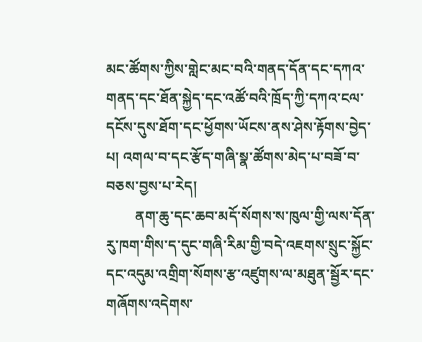མང་ཚོགས་ཀྱིས་གླེང་མང་བའི་གནད་དོན་དང་དཀའ་གནད་དང་ཐོན་སྐྱེད་དང་འཚོ་བའི་ཁྲོད་ཀྱི་དཀའ་ངལ་དངོས་དུས་ཐོག་དང་ཕྱོགས་ཡོངས་ནས་ཤེས་རྟོགས་བྱེད་པ། འགལ་བ་དང་རྩོད་གཞི་སྣ་ཚོགས་མེད་པ་བཟོ་བ་བཅས་བྱས་པ་རེད།
        ནག་ཆུ་དང་ཆབ་མདོ་སོགས་ས་ཁུལ་གྱི་ལས་དོན་རུ་ཁག་གིས་ད་དུང་གཞི་རིམ་གྱི་བདེ་འཇགས་སྲུང་སྐྱོང་དང་འདུམ་འགྲིག་སོགས་རྩ་འཛུགས་ལ་མཐུན་སྦྱོར་དང་གཞོགས་འདེགས་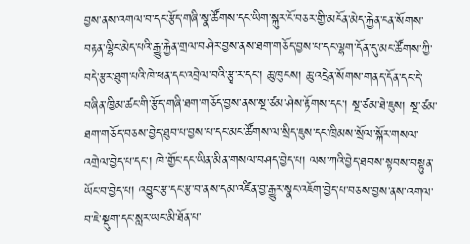བྱས་ནས་འགལ་བ་དང་རྩོད་གཞི་སྣ་ཚོགས་དང་ཡིག་སྐུར་ངོ་བཅར་གྱི་མངོན་མེད་རྐྱེན་ངན་སོགས་བརྟན་ལྷིང་མེད་པའི་རྒྱུ་རྐྱེན་གྲལ་བཤེར་བྱས་ནས་ཐག་གཅོད་བྱས་པ་དང་ལྷག་དོན་དུ་མང་ཚོགས་ཀྱི་བདེ་རྩར་ཐུག་པའི་ཁེ་ཕན་དང་འབྲེལ་བའི་རྩྭ་ར་དང་། ཆུ་ཁུངས། ཆུ་འདྲེན་སོགས་གནད་དོན་དང་དེ་བཞིན་ཁྱིམ་ཚང་གི་རྩོད་གཞི་ཐག་གཅོད་བྱས་ནས་སྔ་ཙམ་ཤེས་རྟོགས་དང་། སྔ་ཙམ་ཐེ་ཇུས། སྔ་ཙམ་ཐག་གཅོད་བཅས་བྱེད་ཐུབ་པ་བྱས་པ་དང་མང་ཚོགས་ལ་སྲིད་ཇུས་དང་ཁྲིམས་སྲོལ་སྐོར་གསལ་འགྲེལ་བྱེད་པ་དང་། ཁེ་གྱོང་དང་ཡིན་མིན་གསལ་བཤད་བྱེད་པ། ལས་ཀའི་བྱེད་ཐབས་སྟབས་བསྟུན་ཡོང་བ་བྱེད་པ། འབྱུང་རྩ་དང་རྩ་བ་ནས་དམ་འཛིན་བྱ་རྒྱུར་སྣང་འཇོག་བྱེད་པ་བཅས་བྱས་ནས་འགལ་བ་ཇེ་སྡུག་དང་སླར་ཡང་མི་ཐོན་པ་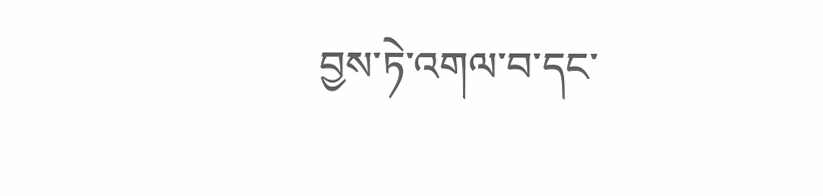བྱས་ཏེ་འགལ་བ་དང་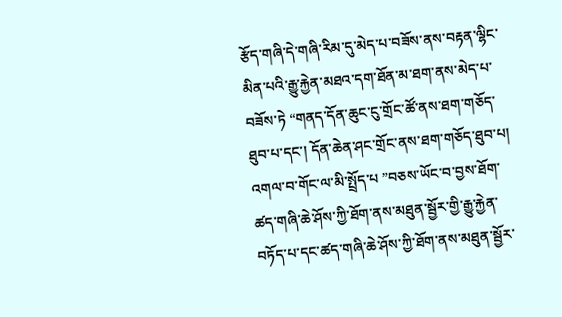རྩོད་གཞི་དེ་གཞི་རིམ་དུ་མེད་པ་བཟོས་ནས་བརྟན་ལྷིང་མིན་པའི་རྒྱུ་རྐྱེན་མཐའ་དག་ཐོན་མ་ཐག་ནས་མེད་པ་བཟོས་ཏེ “གནད་དོན་ཆུང་ངུ་གྲོང་ཚོ་ནས་ཐག་གཅོད་ཐུབ་པ་དང་། དོན་ཆེན་ཤང་གྲོང་ནས་ཐག་གཅོད་ཐུབ་པ། འགལ་བ་གོང་ལ་མི་སྤྲོད་པ ”བཅས་ཡོང་བ་བྱས་ཐོག་ཚད་གཞི་ཆེ་ཤོས་ཀྱི་ཐོག་ནས་མཐུན་སྦྱོར་གྱི་རྒྱུ་རྐྱེན་བཏོད་པ་དང་ཚད་གཞི་ཆེ་ཤོས་ཀྱི་ཐོག་ནས་མཐུན་སྦྱོར་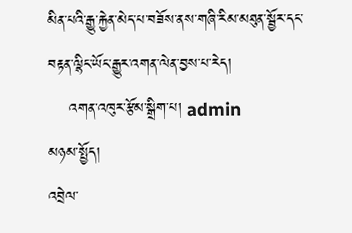མིན་པའི་རྒྱུ་རྐྱེན་མེད་པ་བཟོས་ནས་གཞི་རིམ་མཐུན་སྦྱོར་དང་བརྟན་ལྷིང་ཡོང་རྒྱུར་འགན་ལེན་བྱས་པ་རེད།
    འགན་འཁུར་རྩོམ་སྒྲིག་པ། admin
མཉམ་སྤྱོད།
འབྲེལ་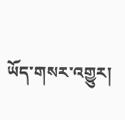ཡོད་གསར་འགྱུར།